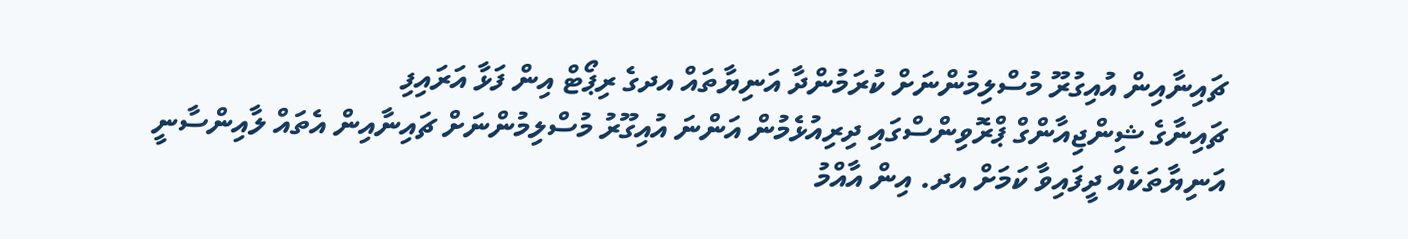ޗައިނާއިން އުއިގުރޫ މުސްލިމުންނަށް ކުރަމުންދާ އަނިޔާތައް އދގެ ރިޕޯޓް އިން ފަޅާ އަރައިފި
ޗައިނާގެ ޝިންޖިއާންގް ޕްރޮވިންސްގައި ދިރިއުޅެމުން އަންނަ އުއިގޫރު މުސްލިމުންނަށް ޗައިނާއިން އެތައް ލާއިންސާނީ އަނިޔާތަކެއް ދީފައިވާ ކަމަށް އދ. އިން އާއްމު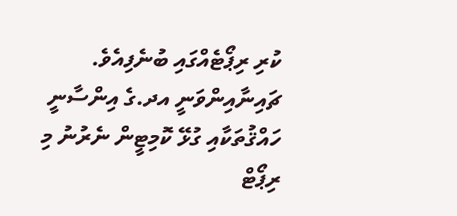ކުރި ރިޕޯޓެއްގައި ބުނެފިއެވެ.
ޗައިނާއިންވަނީ އދ.ގެ އިންސާނީ ހައްޤުތަކާއި ގުޅޭ ކޮމިޓީން ނެރުނު މި ރިޕޯޓް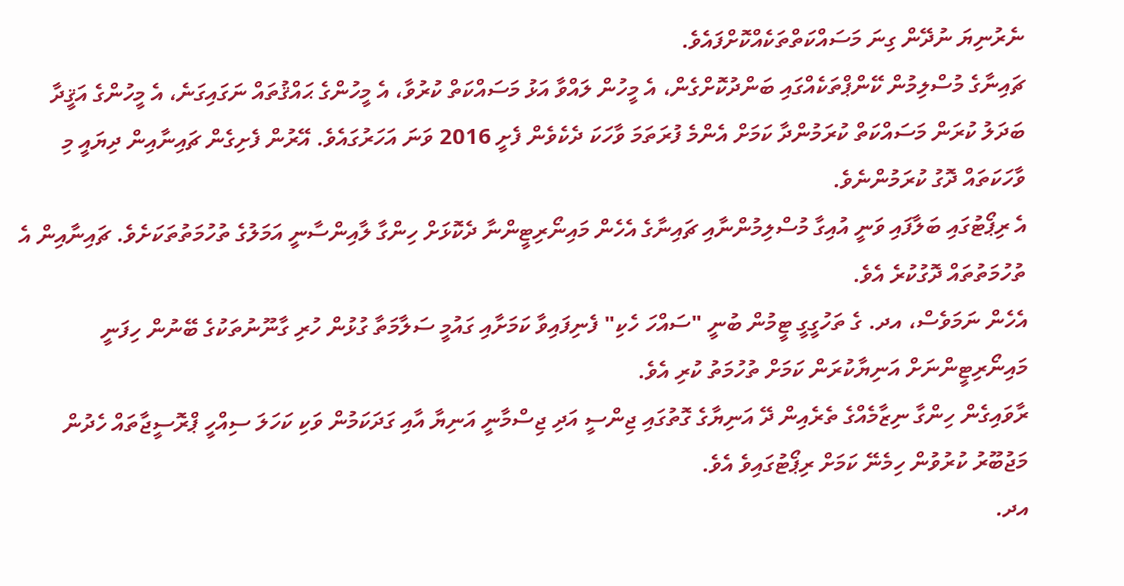ނެރުނިޔަ ނުދޭން ގިނަ މަސައްކަތްތަކެއްކޮށްފައެވެ.
ޗައިނާގެ މުސްލިމުން ކޭންޕްތަކެއްގައި ބަންދުކޮށްގެން، އެ މީހުން ލައްވާ އަޅު މަސައްކަތް ކުރުވާ، އެ މީހުންގެ ޙައްޤުތައް ނަގައިގަނެ، އެ މީހުންގެ އަޤީދާ ބަދަލު ކުރަން މަސައްކަތް ކުރަމުންދާ ކަމަށް އެންމެ ފުރަތަމަ ވާހަކަ ދެކެވެން ފެށީ 2016 ވަނަ އަހަރުގައެވެ. އޭރުން ފެށިގެން ޗައިނާއިން ދިޔައީ މި ވާހަކަތައް ދޮގު ކުރަމުންނެވެ.
އެ ރިޕޯޓުގައި ބަލާފައި ވަނީ އުއިގާ މުސްލިމުންނާއި ޗައިނާގެ އެހެން މައިނޯރިޓީންނާ ދެކޮޅަށް ހިންގާ ލާއިންސާނީ އަމަލުގެ ތުހުމަތުތަކަށެވެ. ޗައިނާއިން އެ ތުހުމަތުތައް ދޮގުކުރެ އެވެ.
އެހެން ނަމަވެސް، އދ. ގެ ތަހުގީގީ ޓީމުން ބުނީ "ސައްހަ ހެކި" ފެނިފައިވާ ކަމަށާއި ގައުމީ ސަލާމަތާ ގުޅުން ހުރި ގާނޫނުތަކުގެ ބޭނުން ހިފަނީ މައިނޯރިޓީންނަށް އަނިޔާކުރަން ކަމަށް ތުހުމަތު ކުރި އެވެ.
ރާވައިގެން ހިންގާ ނިޒާމެއްގެ ތެރެއިން ދޭ އަނިޔާގެ ގޮތުގައި ޖިންސީ އަދި ޖިސްމާނީ އަނިޔާ އާއި ގަދަކަމުން ވަކި ކަހަލަ ސިއްހީ ޕްރޮސީޖާތައް ހެދުން މަޖުބޫރު ކުރުވުން ހިމެނޭ ކަމަށް ރިޕޯޓުގައިވެ އެވެ.
އދ.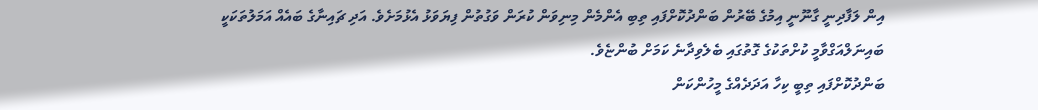އިން ލަފާދިނީ ގާނޫނީ އިމުގެ ބޭރުން ބަންދުކޮށްފައި ތިބި އެންމެން މިނިވަން ކުރަން ވަގުތުން ފިޔަވަޅު އެޅުމަށެވެ. އަދި ޗައިނާގެ ބައެއް އަމަލުތަކަކީ ބައިނަލްއަގްވާމީ ކުށްތަކުގެ ގޮތުގައި ބެލެވިދާނެ ކަމަށް ބުންޏެވެ.
ބަންދުކޮށްފައި ތިބީ ކިހާ އަދަދެއްގެ މީހުންކަން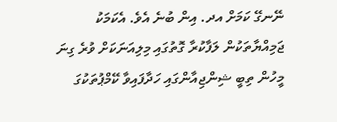ނޭނގޭ ކަމަށް އދ. އިން ބުނެ އެވެ. އެކަމަކު ޖަމިއްޔާތަކުން ލަފާކުރާ ގޮތުގައި މިލިއަނަކަށް ވުރެ ގިނަ މީހުން ތިބީ ޝިންޖިއާންގައި ހަދާފައިވާ ކޭމްޕުތަކުގަ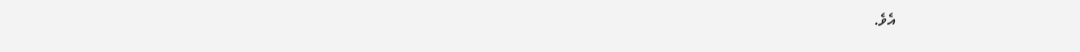އެވެ.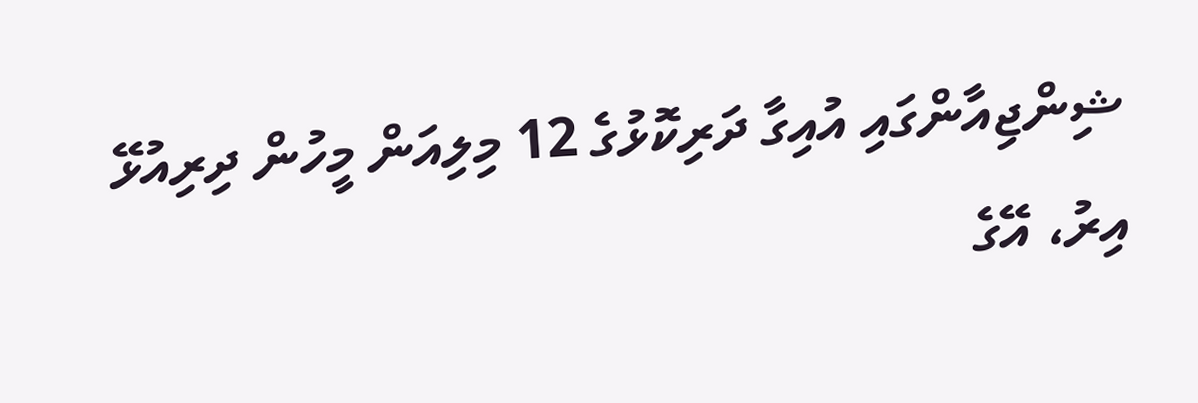ޝިންޖިއާންގައި އުއިގާ ދަރިކޮޅުގެ 12 މިލިއަން މީހުން ދިރިއުޅޭ އިރު، އޭގެ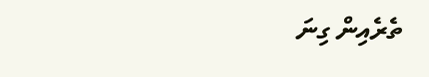ތެރެއިން ގިނަ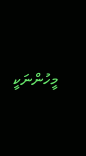މީހުންނަކީ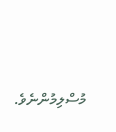މުސްލިމުންނެވެ.